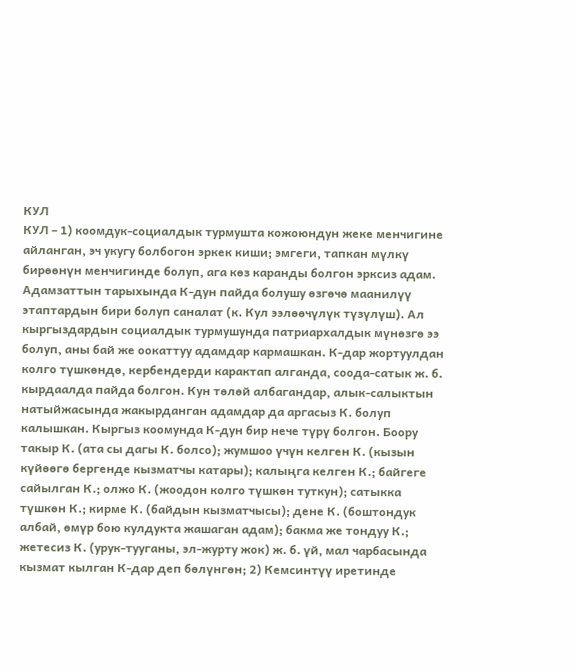КУЛ
КУЛ – 1) коомдук-социалдык турмушта кожоюндун жеке менчигине айланган, эч укугу болбогон эркек киши; эмгеги, тапкан мүлкү бирөөнүн менчигинде болуп, ага көз каранды болгон эрксиз адам. Адамзаттын тарыхында К-дун пайда болушу өзгөчө маанилүү этаптардын бири болуп саналат (к. Кул ээлөөчүлүк түзүлүш). Ал кыргыздардын социалдык турмушунда патриархалдык мүнөзгө ээ болуп, аны бай же оокаттуу адамдар кармашкан. К-дар жортуулдан колго түшкөндө, кербендерди карактап алганда, соода-сатык ж. б. кырдаалда пайда болгон. Кун төлөй албагандар, алык-салыктын натыйжасында жакырданган адамдар да аргасыз К. болуп калышкан. Кыргыз коомунда К-дун бир нече түрү болгон. Боору такыр К. (ата сы дагы К. болсо); жумшоо үчүн келген К. (кызын күйөөгө бергенде кызматчы катары); калыңга келген К.; байгеге сайылган К.; олжо К. (жоодон колго түшкөн туткун); сатыкка түшкөн К.; кирме К. (байдын кызматчысы); дене К. (боштондук албай, өмүр бою кулдукта жашаган адам); бакма же тондуу К.; жетесиз К. (урук-тууганы, эл-журту жок) ж. б. үй, мал чарбасында кызмат кылган К-дар деп бөлүнгөн; 2) Кемсинтүү иретинде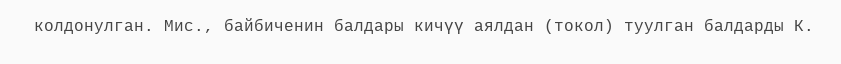колдонулган. Мис., байбиченин балдары кичүү аялдан (токол) туулган балдарды К.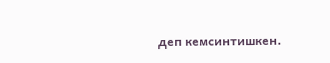деп кемсинтишкен.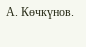А. Көчкүнов.